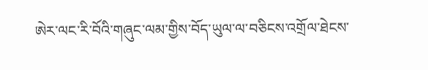ཨེར་ལང་རི་བོའི་གཞུང་ལམ་གྱིས་བོད་ཡུལ་ལ་བཅིངས་འགྲོལ་ཐེངས་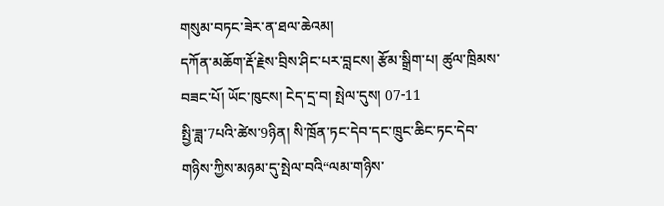གསུམ་བཏང་ཟེར་ན་ཐལ་ཆེའམ།
དཀོན་མཆོག་རྡོ་རྗེས་བྲིས་ཤིང་པར་བླངས། རྩོམ་སྒྲིག་པ། ཚུལ་ཁྲིམས་བཟང་པོ། ཡོང་ཁུངས། ངེད་དྲ་བ། སྤེལ་དུས། 07-11
སྤྱི་ཟླ་7པའི་ཚེས་9ཉིན། སི་ཁྲོན་ཏང་དེབ་དང་ཁྲུང་ཆིང་ཏང་དེབ་གཉིས་ཀྱིས་མཉམ་དུ་སྤེལ་བའི“ལམ་གཉིས་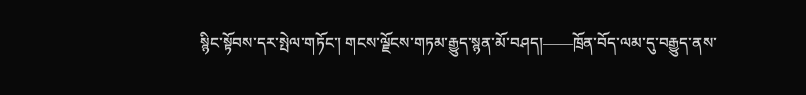སྙིང་སྟོབས་དར་སྤེལ་གཏོང་། གངས་ལྗོངས་གཏམ་རྒྱུད་སྙན་མོ་བཤད།——ཁྲོན་བོད་ལམ་དུ་བརྒྱུད་ནས་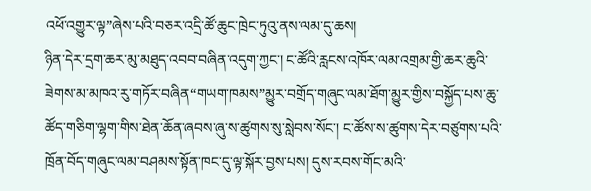འཕོ་འགྱུར་ལྟ”ཞེས་པའི་བཅར་འདྲི་ཚོ་ཆུང་ཁྲེང་ཏུའུ་ནས་ལམ་དུ་ཆས།
ཉིན་དེར་དྲག་ཆར་མུ་མཐུད་འབབ་བཞིན་འདུག་ཀྱང་། ང་ཚོའི་རླངས་འཁོར་ལམ་འགྲམ་གྱི་ཆར་ཆུའི་ཟེགས་མ་མཁའ་རུ་གཏོར་བཞིན“གཡག་ཁམས”མྱུར་བགྲོད་གཞུང་ལམ་ཐོག་མྱུར་གྱིས་བསྐྱོད་པས་ཆུ་ཚོད་གཅིག་ལྷག་གིས་ཐེན་ཆོན་ཞབས་ཞུ་ས་ཚུགས་སུ་སླེབས་སོང་། ང་ཚོས་ས་ཚུགས་དེར་བཙུགས་པའི་ཁྲོན་བོད་གཞུང་ལམ་བཤམས་སྟོན་ཁང་དུ་ལྟ་སྐོར་བྱས་པས། དུས་རབས་གོང་མའི་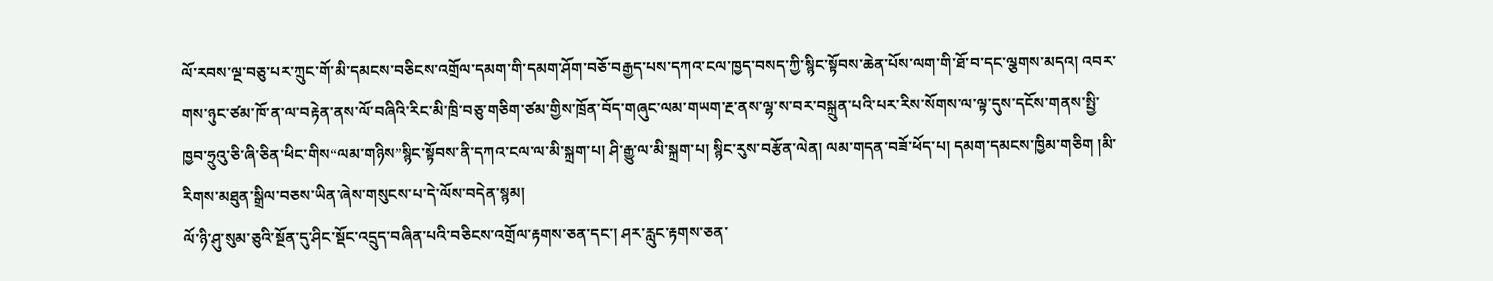ལོ་རབས་ལྔ་བཅུ་པར་ཀྲུང་གོ་མི་དམངས་བཅིངས་འགྲོལ་དམག་གི་དམག་ཤོག་བཅོ་བརྒྱད་པས་དཀའ་ངལ་ཁྱད་བསད་ཀྱི་སྙིང་སྟོབས་ཆེན་པོས་ལག་གི་ཐོ་བ་དང་ལྕགས་མདའ། འབར་གས་ཉུང་ཙམ་ཁོ་ན་ལ་བརྟེན་ནས་ལོ་བཞིའི་རིང་མི་ཁྲི་བཅུ་གཅིག་ཙམ་གྱིས་ཁྲོན་བོད་གཞུང་ལམ་གཡག་རྔ་ནས་ལྷ་ས་བར་བསྐྲུན་པའི་པར་རིས་སོགས་ལ་ལྟ་དུས་དངོས་གནས་སྤྱི་ཁྱབ་ཧྲུའུ་ཅི་ཞི་ཅིན་ཕིང་གིས“ལམ་གཉིས”སྙིང་སྟོབས་ནི་དཀའ་ངལ་ལ་མི་སྐྲག་པ། ཤི་རྒྱུ་ལ་མི་སྐྲག་པ། སྙིང་རུས་བརྩོན་ལེན། ལམ་གདན་བཟོ་ཕོད་པ། དམག་དམངས་ཁྱིམ་གཅིག །མི་རིགས་མཐུན་སྒྲིལ་བཅས་ཡིན་ཞེས་གསུངས་པ་དེ་ལོས་བདེན་སྙམ།
ལོ་ཉི་ཤུ་སུམ་ཅུའི་སྔོན་དུ་ཤིང་སྡོང་འདྲུད་བཞིན་པའི་བཅིངས་འགྲོལ་རྟགས་ཅན་དང་། ཤར་རླུང་རྟགས་ཅན་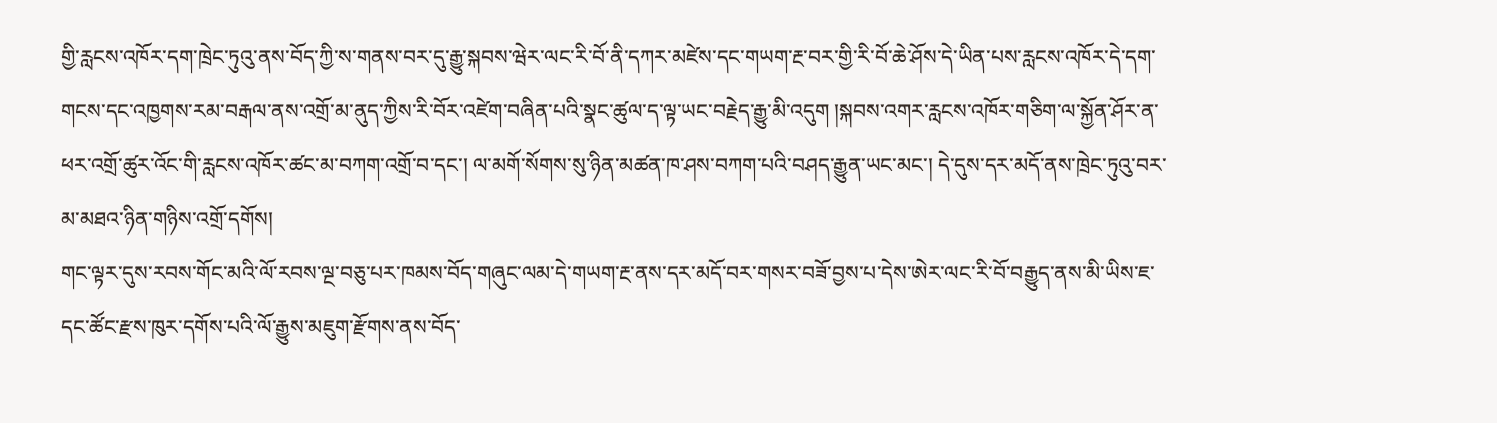གྱི་རླངས་འཁོར་དག་ཁྲེང་ཏུའུ་ནས་བོད་ཀྱི་ས་གནས་བར་དུ་རྒྱུ་སྐབས་ཝེར་ལང་རི་བོ་ནི་དཀར་མཛེས་དང་གཡག་རྔ་བར་གྱི་རི་བོ་ཆེ་ཤོས་དེ་ཡིན་པས་རླངས་འཁོར་དེ་དག་གངས་དང་འཁྱགས་རམ་བརྒལ་ནས་འགྲོ་མ་ནུད་ཀྱིས་རི་བོར་འཛེག་བཞིན་པའི་སྣང་ཚུལ་ད་ལྟ་ཡང་བརྗེད་རྒྱུ་མི་འདུག །སྐབས་འགར་རླངས་འཁོར་གཅིག་ལ་སྐྱོན་ཤོར་ན་ཕར་འགྲོ་ཚུར་འོང་གི་རླངས་འཁོར་ཚང་མ་བཀག་འགྲོ་བ་དང་། ལ་མགོ་སོགས་སུ་ཉིན་མཚན་ཁ་ཤས་བཀག་པའི་བཤད་རྒྱུན་ཡང་མང་། དེ་དུས་དར་མདོ་ནས་ཁྲེང་ཏུའུ་བར་མ་མཐའ་ཉིན་གཉིས་འགྲོ་དགོས།
གང་ལྟར་དུས་རབས་གོང་མའི་ལོ་རབས་ལྔ་བཅུ་པར་ཁམས་བོད་གཞུང་ལམ་དེ་གཡག་རྔ་ནས་དར་མདོ་བར་གསར་བཟོ་བྱས་པ་དེས་ཨེར་ལང་རི་བོ་བརྒྱུད་ནས་མི་ཡིས་ཇ་དང་ཚོང་རྫས་ཁུར་དགོས་པའི་ལོ་རྒྱུས་མཇུག་རྫོགས་ནས་བོད་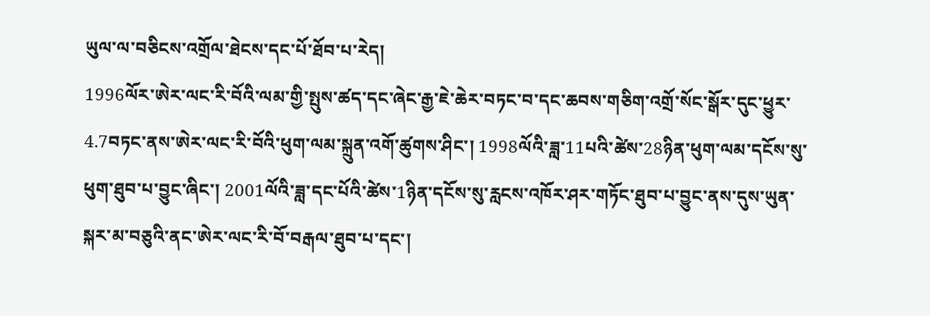ཡུལ་ལ་བཅིངས་འགྲོལ་ཐེངས་དང་པོ་ཐོབ་པ་རེད།
1996ལོར་ཨེར་ལང་རི་བོའི་ལམ་གྱི་སྤུས་ཚད་དང་ཞེང་རྒྱ་ཇེ་ཆེར་བཏང་བ་དང་ཆབས་གཅིག་འགྲོ་སོང་སྒོར་དུང་ཕྱུར་4.7བཏང་ནས་ཨེར་ལང་རི་བོའི་ཕུག་ལམ་སྐྲུན་འགོ་ཚུགས་ཤིང་། 1998ལོའི་ཟླ་11པའི་ཚེས་28ཉིན་ཕུག་ལམ་དངོས་སུ་ཕུག་ཐུབ་པ་བྱུང་ཞིང་། 2001ལོའི་ཟླ་དང་པོའི་ཚེས་1ཉིན་དངོས་སུ་རླངས་འཁོར་ཤར་གཏོང་ཐུབ་པ་བྱུང་ནས་དུས་ཡུན་སྐར་མ་བཅུའི་ནང་ཨེར་ལང་རི་བོ་བརྒལ་ཐུབ་པ་དང་།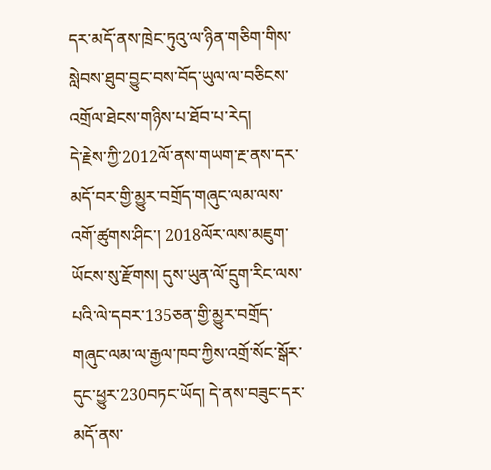དར་མདོ་ནས་ཁྲེང་ཏུའུ་ལ་ཉིན་གཅིག་གིས་སླེབས་ཐུབ་བྱུང་བས་བོད་ཡུལ་ལ་བཅིངས་འགྲོལ་ཐེངས་གཉིས་པ་ཐོབ་པ་རེད།
དེ་རྗེས་ཀྱི་2012ལོ་ནས་གཡག་རྔ་ནས་དར་མདོ་བར་གྱི་མྱུར་བགྲོད་གཞུང་ལམ་ལས་འགོ་ཚུགས་ཤིང་། 2018ལོར་ལས་མཇུག་ཡོངས་སུ་རྫོགས། དུས་ཡུན་ལོ་དྲུག་རིང་ལས་པའི་ལེ་དབར་135ཅན་གྱི་མྱུར་བགྲོད་གཞུང་ལམ་ལ་རྒྱལ་ཁབ་ཀྱིས་འགྲོ་སོང་སྒོར་དུང་ཕྱུར་230བཏང་ཡོད། དེ་ནས་བཟུང་དར་མདོ་ནས་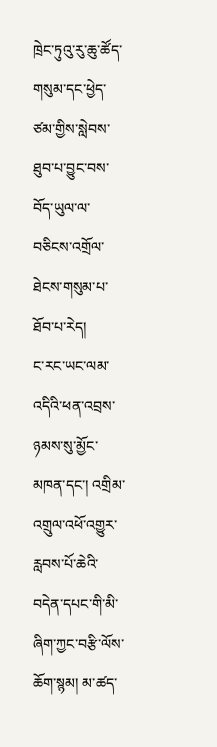ཁྲེང་ཏུའུ་རུ་ཆུ་ཚོད་གསུམ་དང་ཕྱེད་ཙམ་གྱིས་སླེབས་ཐུབ་པ་བྱུང་བས་བོད་ཡུལ་ལ་བཅིངས་འགྲོལ་ཐེངས་གསུམ་པ་ཐོབ་པ་རེད།
ང་རང་ཡང་ལམ་འདིའི་ཕན་འབྲས་ཉམས་སུ་མྱོང་མཁན་དང་། འགྲིམ་འགྲུལ་འཕོ་འགྱུར་རླབས་པོ་ཆེའི་བདེན་དཔང་གི་མི་ཞིག་ཀྱང་བརྩི་ལོས་ཆོག་སྙམ། མ་ཚད་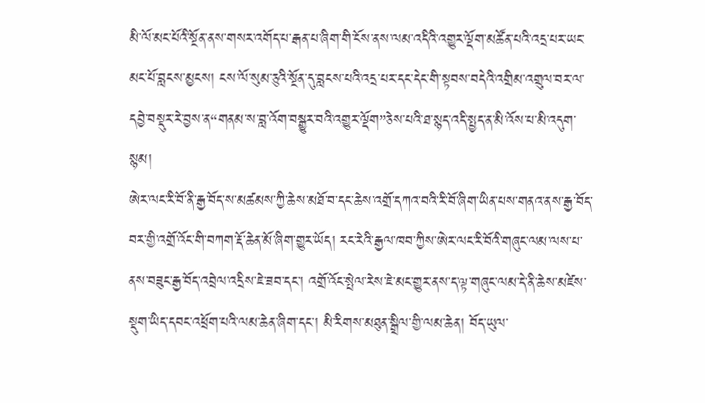མི་ལོ་མང་པོའི་སྔོན་ནས་གསར་འགོད་པ་རྒན་པ་ཞིག་གི་ངོས་ནས་ལམ་འདིའི་འགྱུར་ལྡོག་མཚོན་པའི་འདྲ་པར་ཡང་མང་པོ་བླངས་མྱངས། ངས་ལོ་སུམ་ཅུའི་སྔོན་དུ་བླངས་པའི་འདྲ་པར་དང་དེང་གི་སྟབས་བདེའི་འགྲིམ་འགྲུལ་བར་ལ་དབྱེ་བསྡུར་རེ་བྱས་ན“གནམ་ས་བླ་འོག་བསྒྱུར་བའི་འགྱུར་ལྡོག”ཅེས་པའི་ཐ་སྙད་འདི་སྤྱད་ན་མི་འོས་པ་མི་འདུག་སྙམ།
ཨེར་ལང་རི་བོ་ནི་རྒྱ་བོད་ས་མཚམས་ཀྱི་ཆེས་མཐོ་བ་དང་ཆེས་འགྲོ་དཀའ་བའི་རི་བོ་ཞིག་ཡིན་པས་གནའ་ནས་རྒྱ་བོད་བར་གྱི་འགྲོ་འོང་གི་བཀག་རྡོ་ཆེན་མོ་ཞིག་གྱུར་ཡོད། རང་རེའི་རྒྱལ་ཁབ་ཀྱིས་ཨེར་ལང་རི་བོའི་གཞུང་ལམ་ལས་པ་ནས་བཟུང་རྒྱ་བོད་འབྲེལ་འདྲིས་ཇེ་ཟབ་དང་། འགྲོ་འོང་སྤེལ་རེས་ཇེ་མང་གྱུར་ནས་ད་ལྟ་གཞུང་ལམ་དེ་ནི་ཆེས་མཛེས་སྡུག་ཡིད་དབང་འཕྲོག་པའི་ལམ་ཆེན་ཞིག་དང་། མི་རིགས་མཐུན་སྒྲིལ་གྱི་ལམ་ཆེན། བོད་ཡུལ་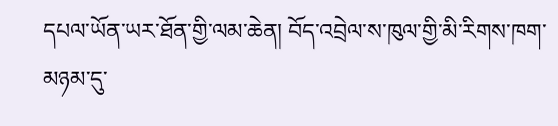དཔལ་ཡོན་ཡར་ཐོན་གྱི་ལམ་ཆེན། བོད་འབྲེལ་ས་ཁུལ་གྱི་མི་རིགས་ཁག་མཉམ་དུ་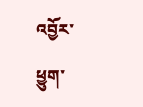འབྱོར་ཕྱུག་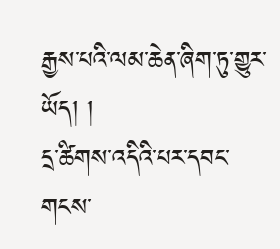རྒྱས་པའི་ལམ་ཆེན་ཞིག་ཏུ་གྱུར་ཡོད། །
དྲ་ཚིགས་འདིའི་པར་དབང་གངས་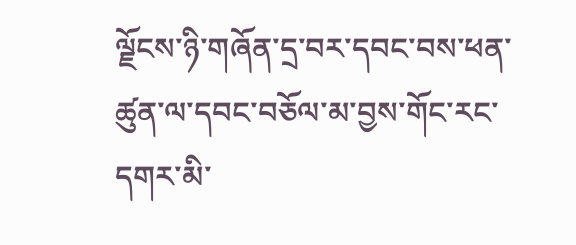ལྗོངས་ཉི་གཞོན་དྲ་བར་དབང་བས་ཕན་ཚུན་ལ་དབང་བཅོལ་མ་བྱས་གོང་རང་དགར་མི་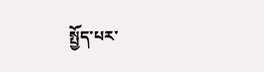སྤྱོད་པར་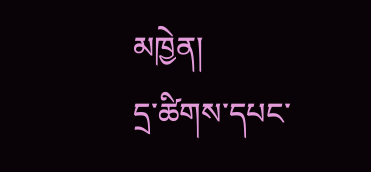མཁྱེན།
དྲ་ཚིགས་དཔང་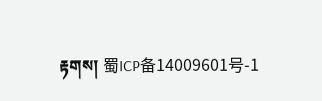རྟགས། 蜀ICP备14009601号-1